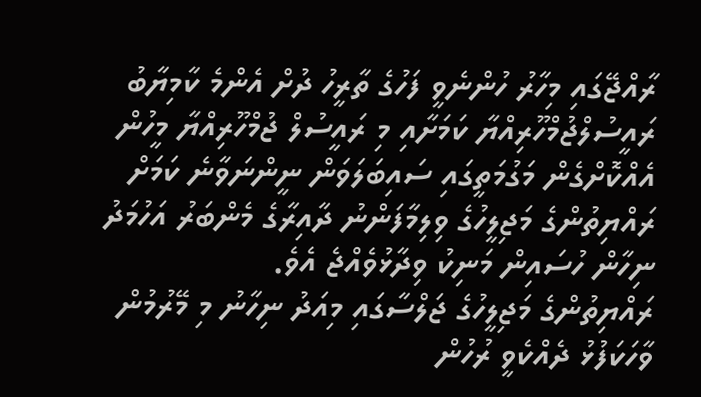ރާއްޖޭގައި މިހާރު ހުންނެވީ ފަހުގެ ތާރީހު ދުށް އެންމެ ކާމިޔާބު ރައީސުލްޖުމްހޫރިއްޔާ ކަމަށާއި މި ރައީސުލް ޖުމްހޫރިއްޔާ މީހުން އެއްކޮށްގެން މަގުމަތީގައި ސައިބަލަވަން ނީންނަވާނެ ކަމަށް ރައްޔިތުންގެ މަޖިލީހުގެ ވިލިމާފަންނު ދާއިރާގެ މެންބަރު އަހުމަދު ނިހާން ހުސައިން މަނިކު ވިދާޅުވެއްޖެ އެވެ.
ރައްޔިތުންގެ މަޖިލީހުގެ ޖަލްސާގައި މިއަދު ނިހާނު މި މޭރުމުން ވާހަކަފުޅު ދެއްކެވީ ރުހުން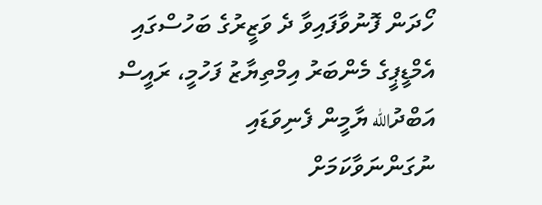ހޯދަން ފޮނުވާފައިވާ ދެ ވަޒީރުގެ ބަހުސްގައި އެމްޑީޕީގެ މެންބަރު އިމްތިޔާޒު ފަހުމީ، ރައީސް އަބްދުالله ޔާމީން ފެނިވަޑައި ނުގަންނަވާކަމަށް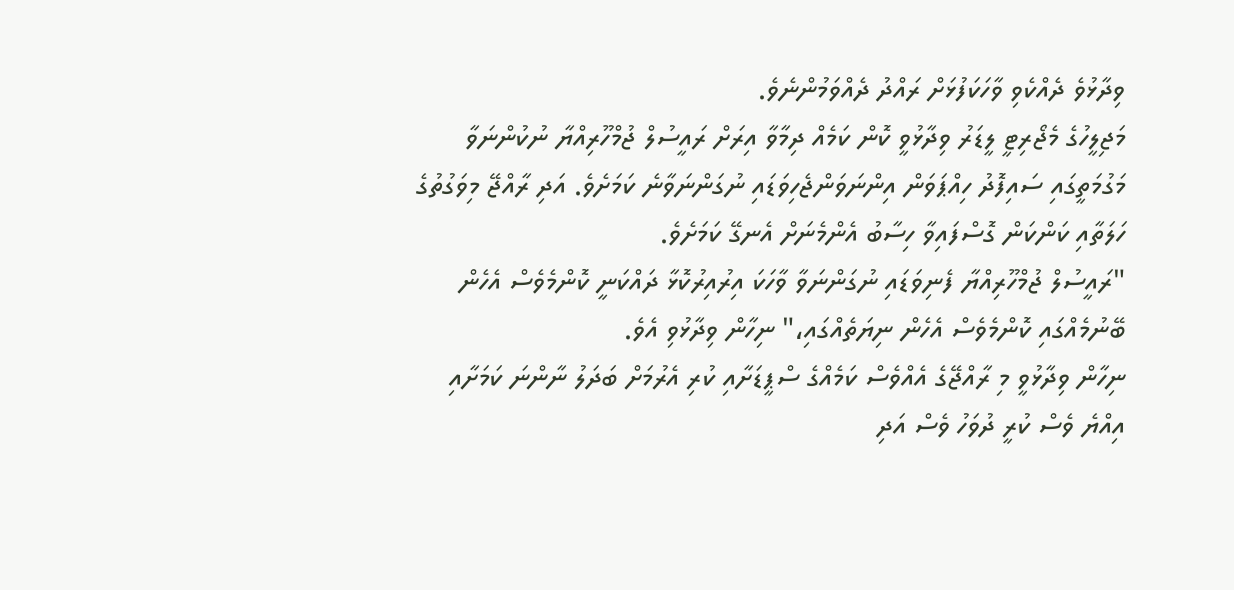ވިދާޅުވެ ދެއްކެވި ވާހަކަފުޅަށް ރައްދު ދެއްވަމުންނެވެ.
މަޖިލީހުގެ މެޖޯރިޓީ ލީޑަރު ވިދާޅުވީ ކޮން ކަމެއް ދިމާވާ އިރަށް ރައީސުލް ޖުމްހޫރިއްޔާ ނުކުންނަވާ މަގުމަތީގައި ސައިފޮދު ހިއްޕަވަން އިންނަވަންޖެހިވަޑައި ނުގަންނަވާނެ ކަމަށެވެ. އަދި ރާއްޖޭ މިވަގުތުގެ ހަލަތާއި ކަންކަން ގޮސްފައިވާ ހިސާބު އެންމެނަށް އެނގޭ ކަމަށެވެ.
"ރައީސުލް ޖުމްހޫރިއްޔާ ފެނިވަޑައި ނުގަންނަވާ ވާހަކަ އިރުއިރުކޮޅާ ދައްކަނީ ކޮންމެވެސް އެހެން ބޭނުމެއްގައި ކޮންމެވެސް އެހެން ނިޔަތެއްގައި،" ނިހާން ވިދާޅުވި އެވެ.
ނިހާން ވިދާޅުވީ މި ރާއްޖޭގެ އެއްވެސް ކަމެއްގެ ސްޕީޑަށާއި ކުރި އެރުމަށް ބަދަލު ނާންނަ ކަމަށާއި އިއްޔެ ވެސް ކުރީ ދުވަހު ވެސް އަދި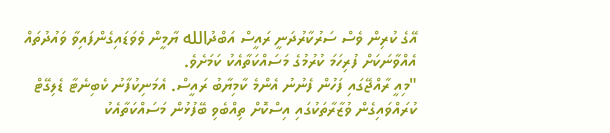އޭގެ ކުރިން ވެސް ސަރުކާރުދަނީ ރައީސް އަބްދުالله ޔާމީން ވެވަޑައިގެންފައިވާ ވައުދުތައް އެއްވާނަކަށް ފުރިހަމަ ކުރުމުގެ މަސައްކަތާއެކު ކަމަށެވެ.
"މިއީ ރާއްޖޭގައި ފަހުން ފެނުނު އެންމެ ކާމިޔާބު ރައީސް. އެމަނިކުފާނު ކެބިނެޓާ ޑެލިގޭޓް ކުރައްވައިގެން ވުޒާރާތަކުގައި އިސްކޮށް ތިއްބެވި ބޭފުޅުން މަސައްކަތާއެކު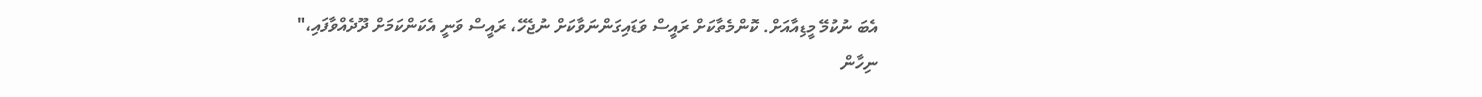އެބަ ނުކުމޭ މީޑިއާއަށް. ކޮންމެތާކަށް ރައީސް ވަޑައިގަންނަވާކަށް ނުޖެހޭ، ރައީސް ވަނީ އެކަންކަމަށް ދޫދެއްވާފައި،" ނިހާން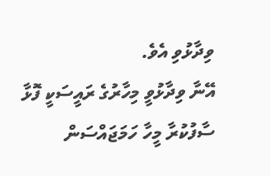ވިދާޅުވި އެވެ.
އޭނާ ވިދާޅުވީ މިހާރުގެ ރައީސަކީ ފޮޅާ ސާފުކުރާ މީހާ ހަމަޖައްސަން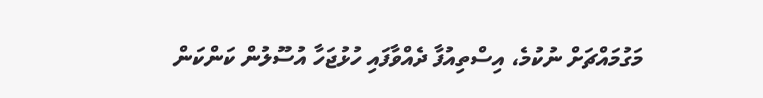މަގުމައްޗަށް ނުކުމެ، އިސްތިއުފާ ދެއްވާފައި ހުޅުޖަހާ އުސޫލުން ކަންކަން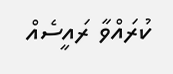ކުރައްވާ ރައީސެއް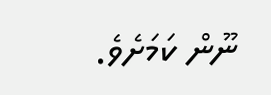ނޫން ކަމަށެވެ.